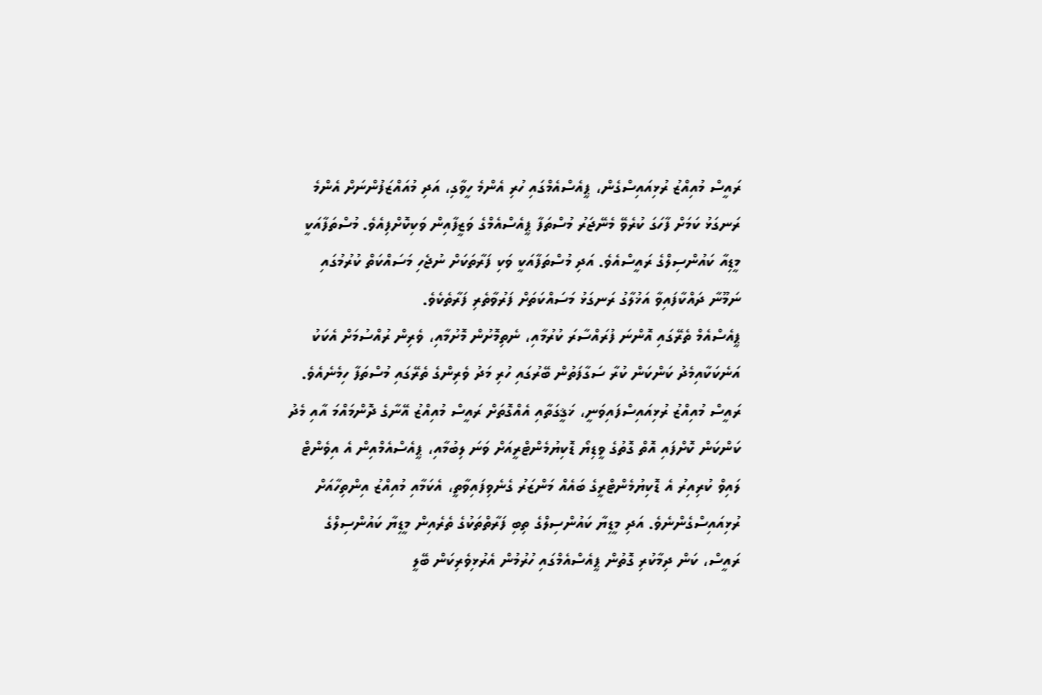ރައީސް މުއިއްޒު ރުޅިއައިސްގެން، ޕީއެސްއެމްގައި ހުރި އެންމެ ހީވާގި، އަދި މުއައްޒަފުންނަށް އެންމެ ރަނގަޅު ކަމަށް ފާހަގަ ކުރެވޭ މެނޭޖަރު މުސްތަފާ ޕީއެސްއެމްގެ ވަޒީފާއިން ވަކިކޮށްފިއެވެ. މުސްތަފާއަކީ މީޑިއާ ކައުންސިލްގެ ރައީސްއެވެ. އަދި މުސްތަފާއަކީ ވަކި ފަރާތަކަށް ނުޖެހި މަސައްކަތް ކުރުމުގައި ނަމޫނާ ދައްކާފައިވާ އަޚުލާގު ރަނގަޅު މަސައްކަތަށް ފަރުވާތެރި ފަރާތެކެވެ.
ޕީއެސްއެމް ތެރޭގައި އޮންނަ ފުރައްސާރަ ކުރުމާއި، ނެތިމޮށުން މޮށުމާއި، ވެރިން ރުއްސުމަށް އެކަކު އަނެކަކާއިމެދު ކަންކަން ކުރާ ސަގާފަތުން ބޭރުގައި ހުރި މަދު ވެރިންގެ ތެރޭގައި މުސްތަފާ ހިމެނެއެވެ.
ރައީސް މުއިއްޒު ރުޅިއައިސްފައިވަނީ، ޚަޤީގަތާއި އެއްގޮތަށް ރައީސް މުއިއްޒު އޭނާގެ ދޮންމައްމަ އާއި މެދު ކަންކަން ކޮށްފައި އޮތް ގޮތުގެ ވީޑިޔޯ ޑޮކިޔުމެންޓްރީއަށް ވަނަ ލިބުމާއި، ޕީއެސްއެމްއިން އެ އިވެންޓް ލައިވް ކުރިއިރު އެ ޑޮކިޔުމެންޓްރީގެ ބައެއް މަންޒަރު ގެނެވިފައިވާތީ، އެކަމާއި މުއިއްޒު އިންތިހާއަށް ރުޅިއައިސްގެންނެވެ. އަދި މީޑިޔާ ކައުންސިލްގެ ތިބި ފަރާތްތަކުގެ ތެރެއިން މީޑިޔާ ކައުންސިލްގެ ރައީސް، ކަން ދިމާކުރި ގޮތުން ޕީއެސްއެމްގައި ހުރުމުން އެރުޅިވެރިކަން ބޭލީ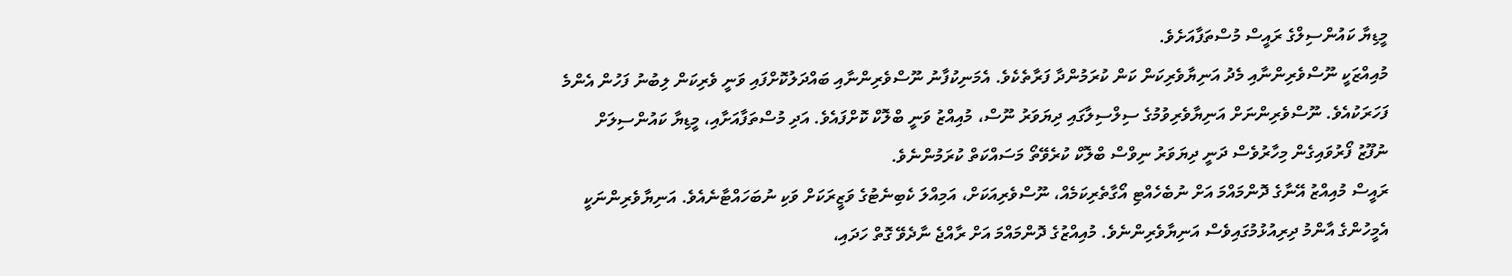މީޑިޔާ ކައުންސިލްގެ ރައީސް މުސްތަފާއަށެވެ.
މުއިއްޒަކީ ނޫސްވެރިންނާއި މެދު އަނިޔާވެރިކަން ކަން ކުރަމުންދާ ފަރާތެކެވެ. އެމަނިކުފާނު ނޫސްވެރިންނާއި ބައްދަލުކޮށްފައި ވަނީ ވެރިކަން ލިބުނު ފަހުން އެންމެ ފަހަރަކުއެވެ. ނޫސްވެރިންނަށް އަނިޔާވެރިވުމުގެ ސިލްސިލާގައި ދިޔަވަރު ނޫސް، މުއިއްޒު ވަނީ ބްލޮކް ކޮށްފައެވެ. އަދި މުސްތަފާއަށާއި، މީޑިޔާ ކައުންސިލަށް ނުފޫޒު ފޯރުވައިގެން މިހާރުވެސް ދަނީ ދިޔަވަރު ނިވްސް ބްލޮކް ކުރެވޭތޯ މަސައްކަތް ކުރަމުންނެވެ.
ރައީސް މުއިއްޒު އޭނާގެ ދޮންމައްމަ އަށް ނުބެހެއްޓި އޯގާތެރިކަމެއް، ނޫސްވެރިއަކަށް، އަމިއްލަ ކެބިނެޓުގެ ވަޒީރަކަށް ވަކި ނުބަހައްޓާނެއެވެ. އަނިޔާވެރިންނަކީ އެމީހުންގެ އާންމު ދިރިއުޅުމުގައިވެސް އަނިޔާވެރިންނެވެ. މުއިއްޒުގެ ދޮންމައްމަ އަށް ރާއްޖެ ނާދެވޭ ގޮތް ހަދައި،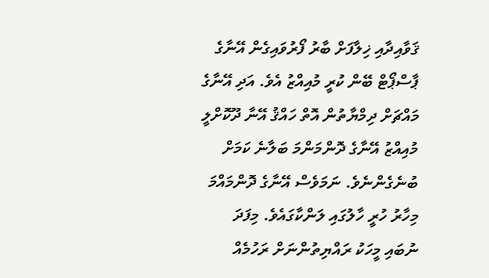ޤަވާއިދާއި ޚިލާފަށް ބާރު ފޯރުވައިގެން އޭނާގެ ޕާސްޕޯޓް ބޭން ކުރީ މުއިއްޒު އެވެ. އަދި އޭނާގެ މައްޗަށް ދިމްޔާތުން އޮތް ހައްޤު އޭނާ ދޫކޮށްލީ މުއިއްޒު އޭނާގެ ދޮންމަންމަ ބަލާނެ ކަމަށް ބުނެގެންނެވެ. ނަމަވެސް އޭނާގެ ދޮންމައްމަ މިހާރު ހުރީ ހާލުގައި ލަންކާގައެވެ. މިފަދަ ނުބައި މީހަކު ރައްޔިތުންނަށް ރަހުމެއް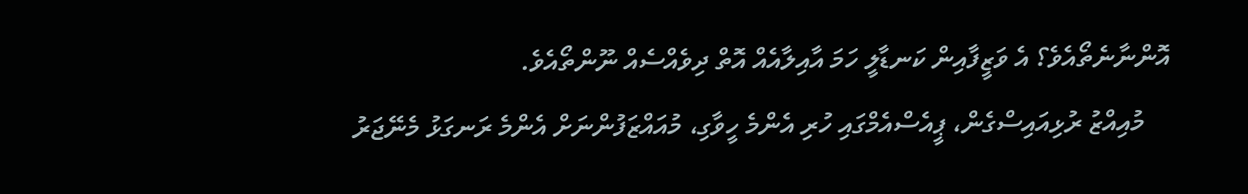އޮންނާނެތޯއެވެ؟ އެ ވަޒީފާއިން ކަނޑާލީ ހަމަ އާއިލާއެއް އޮތް ދިވެއްސެއް ނޫންތޯއެވެ.
    މުއިއްޒު ރުޅިއައިސްގެން، ޕީއެސްއެމްގައި ހުރި އެންމެ ހީވާގި، މުއައްޒަފުންނަށް އެންމެ ރަނގަޅު މެނޭޖަރު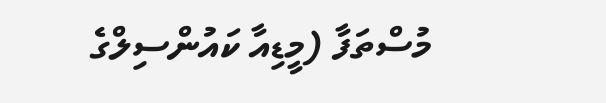މުސްތަފާ (މީޑިއާ ކައުންސިލްގެ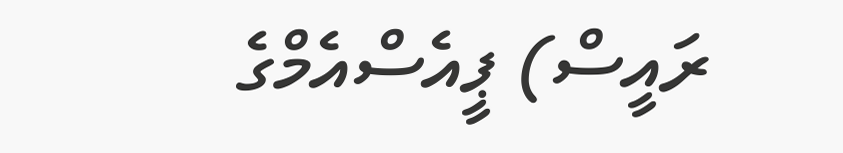ރައީސް) ޕީއެސްއެމްގެ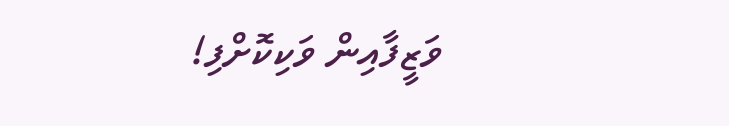ވަޒީފާއިން ވަކިކޮށްފި!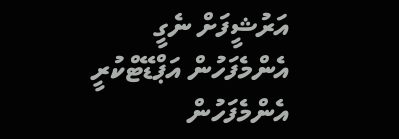އަރުޝީފަށް ނެގީ
އެންމެފަހުން އަޕްޑޭޓްކުރީ
އެންމެފަހުން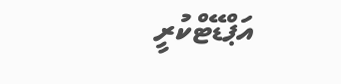އަޕްޑޭޓްކުރީ